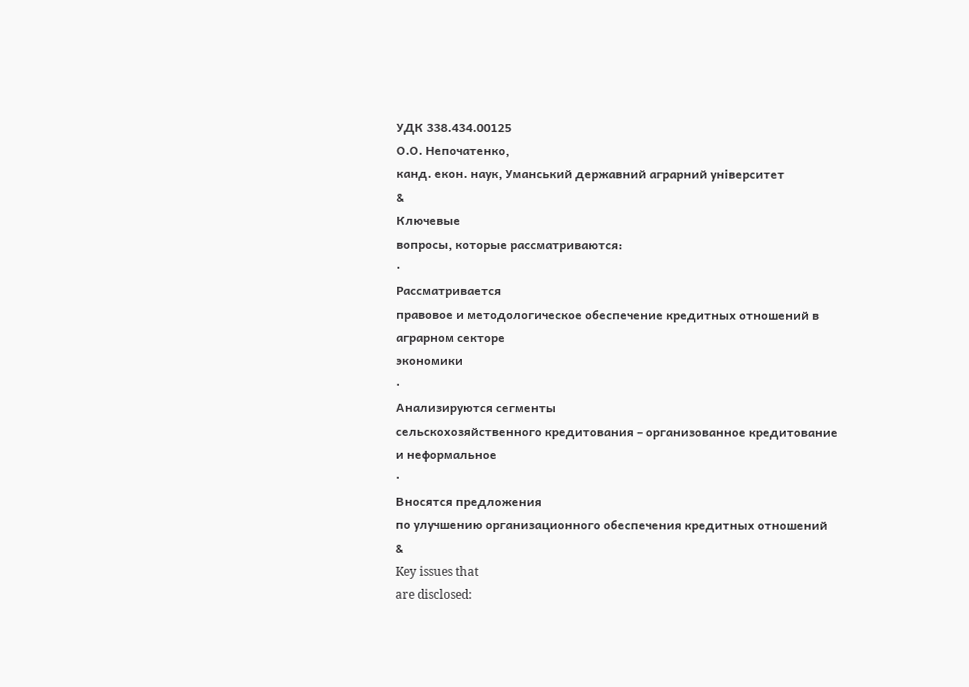УДК 338.434.00125
О.О. Непочатенко,
канд. екон. наук, Уманський державний аграрний університет
&
Ключевые
вопросы, которые рассматриваются:
·
Рассматривается
правовое и методологическое обеспечение кредитных отношений в аграрном секторе
экономики
·
Анализируются сегменты
сельскохозяйственного кредитования – организованное кредитование и неформальное
·
Вносятся предложения
по улучшению организационного обеспечения кредитных отношений
&
Key issues that
are disclosed: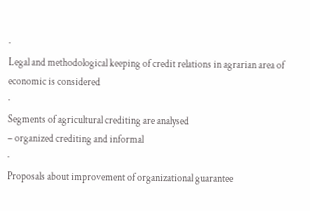·
Legal and methodological keeping of credit relations in agrarian area of
economic is considered
·
Segments of agricultural crediting are analysed
– organized crediting and informal
·
Proposals about improvement of organizational guarantee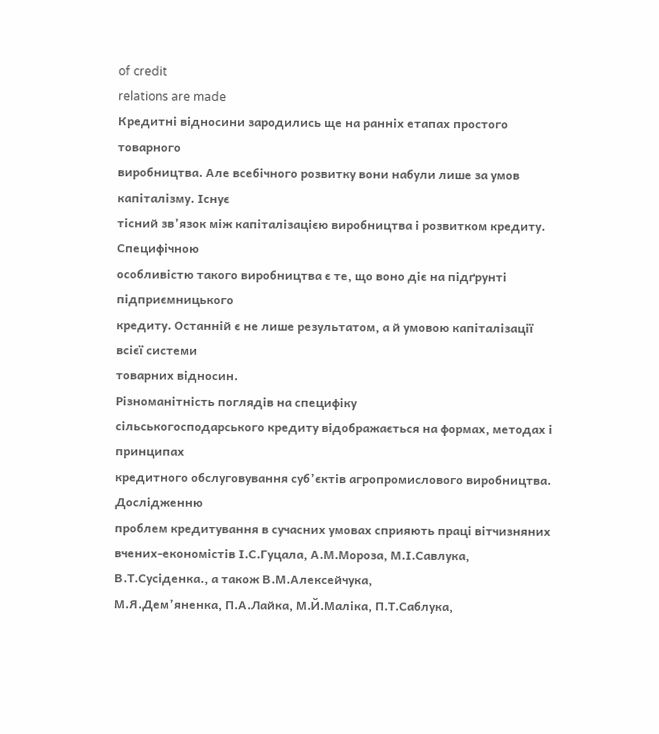of credit
relations are made
Кредитні відносини зародились ще на ранніх етапах простого товарного
виробництва. Але всебічного розвитку вони набули лише за умов капіталізму. Існує
тісний зв’язок між капіталізацією виробництва і розвитком кредиту. Специфічною
особливістю такого виробництва є те, що воно діє на підґрунті підприємницького
кредиту. Останній є не лише результатом, а й умовою капіталізації всієї системи
товарних відносин.
Різноманітність поглядів на специфіку
сільськогосподарського кредиту відображається на формах, методах і принципах
кредитного обслуговування суб’єктів агропромислового виробництва. Дослідженню
проблем кредитування в сучасних умовах сприяють праці вітчизняних
вчених-економістів І.С.Гуцала, А.М.Мороза, М.І.Савлука,
В.Т.Сусіденка., а також В.М.Алексейчука,
М.Я.Дем’яненка, П.А.Лайка, М.Й.Маліка, П.Т.Саблука,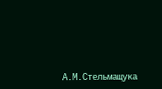А.М.Стельмащука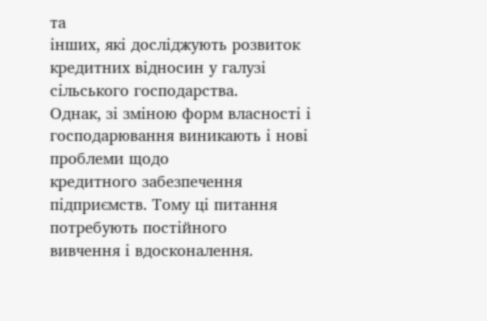та
інших, які досліджують розвиток кредитних відносин у галузі сільського господарства.
Однак, зі зміною форм власності і господарювання виникають і нові проблеми щодо
кредитного забезпечення підприємств. Тому ці питання потребують постійного
вивчення і вдосконалення.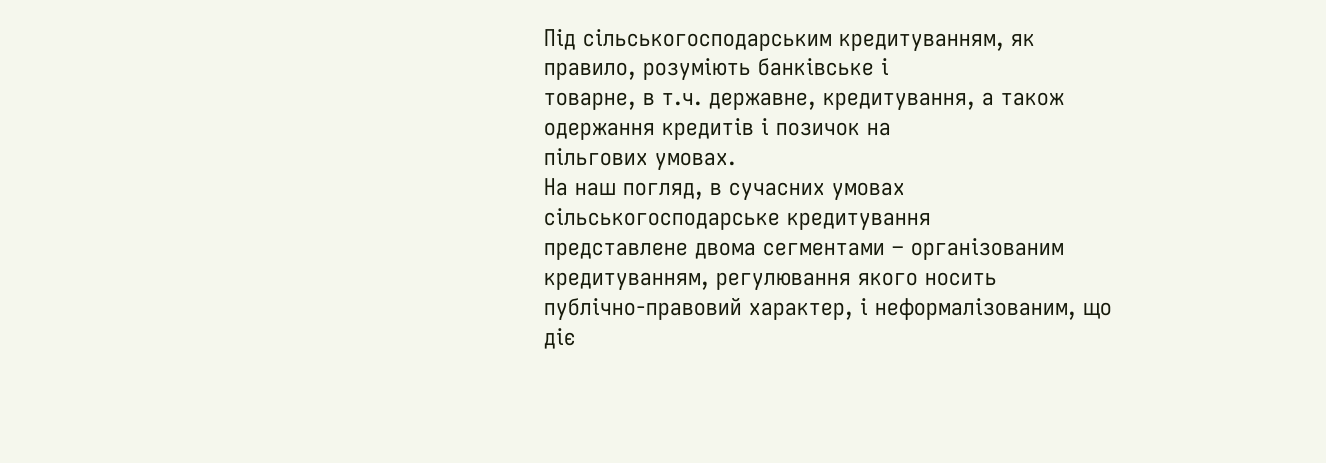Під сільськогосподарським кредитуванням, як правило, розуміють банківське і
товарне, в т.ч. державне, кредитування, а також одержання кредитів і позичок на
пільгових умовах.
На наш погляд, в сучасних умовах сільськогосподарське кредитування
представлене двома сегментами – організованим кредитуванням, регулювання якого носить
публічно-правовий характер, і неформалізованим, що діє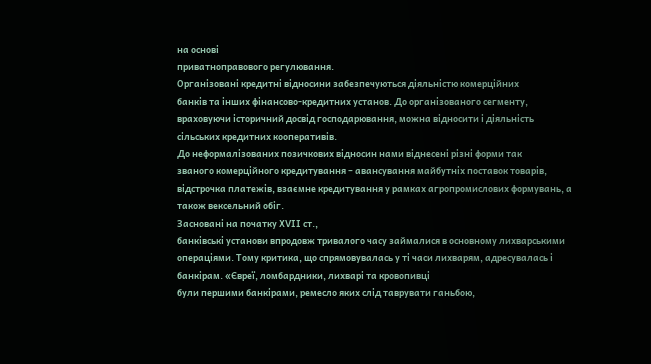на основі
приватноправового регулювання.
Організовані кредитні відносини забезпечуються діяльністю комерційних
банків та інших фінансово-кредитних установ. До організованого сегменту,
враховуючи історичний досвід господарювання, можна відносити і діяльність
сільських кредитних кооперативів.
До неформалізованих позичкових відносин нами віднесені різні форми так
званого комерційного кредитування – авансування майбутніх поставок товарів,
відстрочка платежів, взаємне кредитування у рамках агропромислових формувань, а
також вексельний обіг.
Засновані на початку ХVІІ ст.,
банківські установи впродовж тривалого часу займалися в основному лихварськими
операціями. Тому критика, що спрямовувалась у ті часи лихварям, адресувалась і
банкірам. «Євреї, ломбардники, лихварі та кровопивці
були першими банкірами, ремесло яких слід таврувати ганьбою,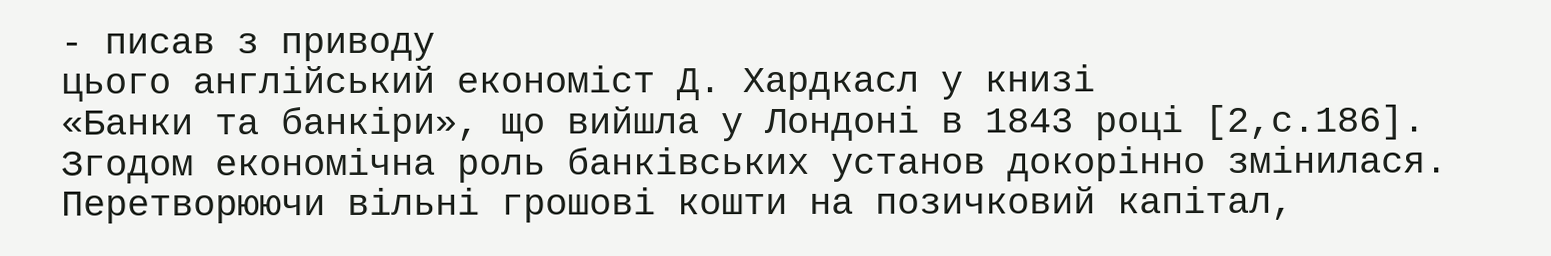- писав з приводу
цього англійський економіст Д. Хардкасл у книзі
«Банки та банкіри», що вийшла у Лондоні в 1843 році [2,с.186].
Згодом економічна роль банківських установ докорінно змінилася.
Перетворюючи вільні грошові кошти на позичковий капітал,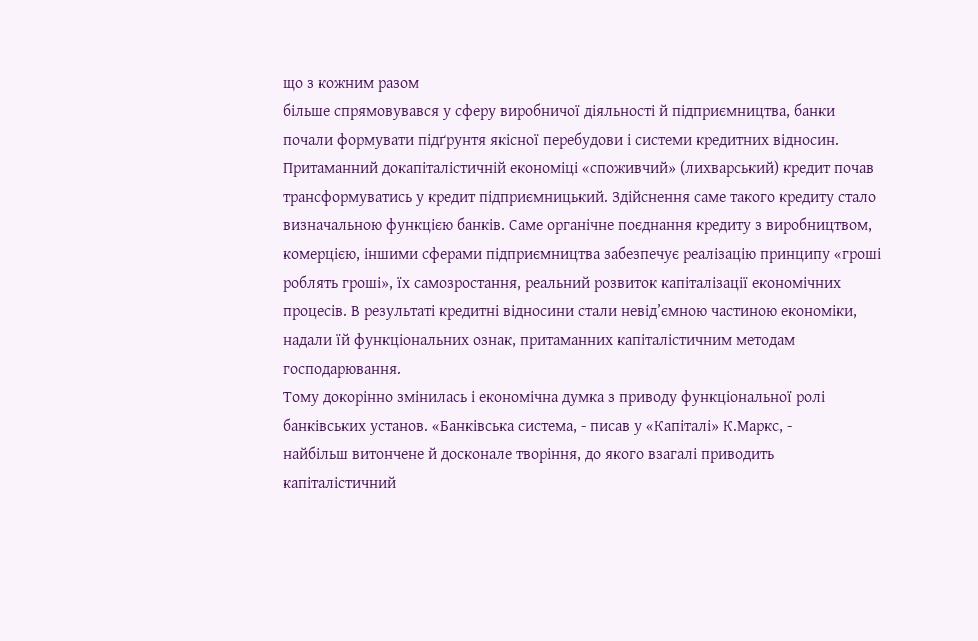що з кожним разом
більше спрямовувався у сферу виробничої діяльності й підприємництва, банки
почали формувати підґрунтя якісної перебудови і системи кредитних відносин.
Притаманний докапіталістичній економіці «споживчий» (лихварський) кредит почав
трансформуватись у кредит підприємницький. Здійснення саме такого кредиту стало
визначальною функцією банків. Саме органічне поєднання кредиту з виробництвом,
комерцією, іншими сферами підприємництва забезпечує реалізацію принципу «гроші
роблять гроші», їх самозростання, реальний розвиток капіталізації економічних
процесів. В результаті кредитні відносини стали невід’ємною частиною економіки,
надали їй функціональних ознак, притаманних капіталістичним методам
господарювання.
Тому докорінно змінилась і економічна думка з приводу функціональної ролі
банківських установ. «Банківська система, - писав у «Капіталі» К.Маркс, -
найбільш витончене й досконале творіння, до якого взагалі приводить
капіталістичний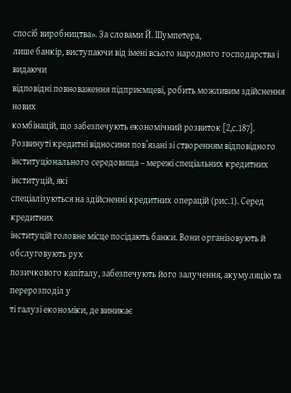спосіб виробництва». За словами Й. Шумпетера,
лише банкір, виступаючи від імені всього народного господарства і видаючи
відповідні повноваження підприємцеві, робить можливим здійснення нових
комбінацій, що забезпечують економічний розвиток [2,с.187].
Розвинуті кредитні відносини пов’язані зі створенням відповідного
інституціонального середовища – мережі спеціальних кредитних інституцій, які
спеціалізуються на здійсненні кредитних операцій (рис.1). Серед кредитних
інституцій головне місце посідають банки. Вони організовують й обслуговують рух
позичкового капіталу, забезпечують його залучення, акумуляцію та перерозподіл у
ті галузі економіки, де виникає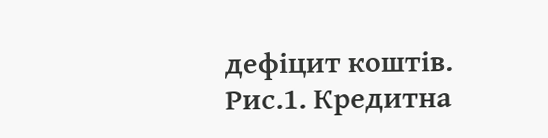дефіцит коштів.
Рис.1. Кредитна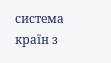система
країн з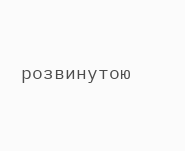розвинутою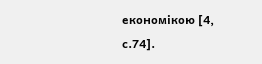економікою [4, с.74].